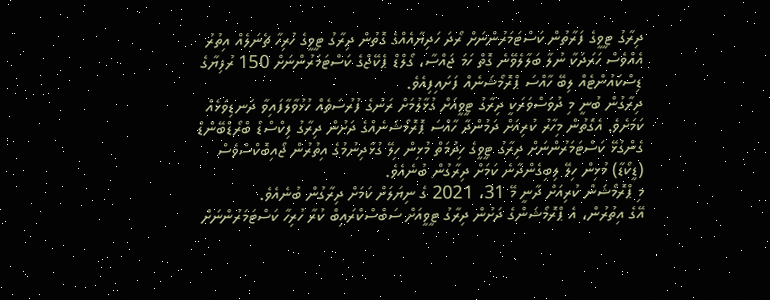ދިރާގު ޓީވީގެ ފަރާތުން ކަސްޓަމަރުންނަށް ރޯދަ ހަދިޔާއެއްގެ ގޮތުން ދިރާގު ޓީވީގެ ހުރިހާ ޗެނަލެއް އިތުރު އެއްވެސް ހަރަދަކާ ނުލާ ބަލާލެވޭނެ ގޮތް ހަމަ ޖައްސާ، ގޯލްޑް ޕެކޭޖްގެ ކަސްޓަމަރުންނަށް 150 ރުފިޔާގެ ޑިސްކައުންޓެއް ލިބޭ ހާއްސަ ޕްރޮމޯޝަނެއް ފަށައިފިއެވެ.
ދިރާގުން ބުނީ މި ދުވަސްވަރަކީ ދިރާގު ޓީވީއަށް ގުޅާލުމަށް ރަނުގެ ފުރުސަތެއް ހުޅުވާލާފައިވާ ދަނޑިވަޅެއް ކަމަށެވެ. އެގޮތުން މިހާރު ކުރިއަށް ދަމުންދާ ހާއްސަ ޕޮރޮމޯޝަނެއްގެ ދަށުން ދިރާގު ފިކްސްޑް ބްރޯޑްބޭންޑް ގެންގުޅޭ ކަސްޓަމަރުންނަށް ދިރާގު ޓީވީގެ ހިދުމަތް މުޅިން ހިލޭ ގުޅާދިނުމުގެ އިތުރުން ޖޯއިބޮކްސްވެސް (ޑީކޯޑާ) މުޅިން ހިލޭ ލިބިގެންދާނެ ކަމަށް ދިރާގުން ބުނެއެވެ.
މި ޕްރޮމޯޝަން ކުރިއަށް ދާނީ މޭ 31، 2021 ގެ ނިޔަލަށް ކަމަށް ދިރާގުން ބުނެއެވެ.
އޭގެ އިތުރުން، އެ ޕްރޮމޯޝަންގެ ދަށުން ދިރާގު ޓީވީއަށް ސަބްސްކްރައިބް ކުރާ ހުރިހާ ކަސްޓަމަރުންނަށް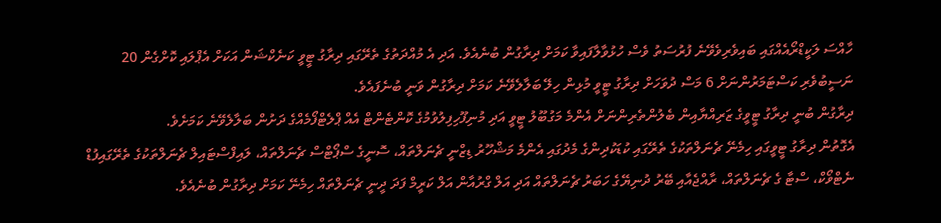ހާއްސަ ލަކީޑްރޯއެއްގައި ބައިވެރިވެވޭނެ ފުރުސަތު ވެސް ހުޅުވާލާފައިވާ ކަމަށް ދިރާގުން ބުނެއެވެ. އަދި އެ މުއްދަތުގެ ތެރޭގައި ދިރާގު ޓީވީ ކަނެކްޝަން އަކަށް އެޕްލައި ކޮށްގެން 20 ނަސީބުވެރި ކަސްޓަމަރުންނަށް 6 މަސް ދުވަހަށް ދިރާގު ޓީވީ މުޅިން ހިލޭ ބަލާލެވޭނެ ކަމަށް ދިރާގުން ވަނީ ބުނެފައެވެ.
ދިރާގުން ބުނީ ދިރާގު ޓީވީގެ ޒަރިއްޔާއިން ބެލުންތެރިންނަށް އެންމެ މަގުބޫލު ޓީވީ އަދި މުނިފޫހިފިލުވުމުގެ ކޮންޓެންޓް އެއް ޕްލެޓްފޯމެއްގެ ދަށުން ބަލާލެވޭނެ ކަމަށެވެ.
އެގޮތުން ދިރާގު ޓީވީގައި ހިމެނޭ ޗެނަލްތަކުގެ ތެރޭގައި ކުޑަކުދިންގެ މެދުގައި އެންމެ މަޝްހޫރު ޑިޒްނީ ޗެނަލްތައް، ސޮނީގެ ސްޕޯޓްސް ޗެނަލްތައް، ލައިފްސްޓައިލް ޗެނަލްތަކުގެ ތެރޭގައިފުޑް ނެޓްވޯކް، ސްޓާ ގެ ޗެނަލްތައް، ރާއްޖެއާއި ބޭރު ދުނިޔޭގެ ހަބަރު ޗެނަލްތައް އަދި އަލް ގްރުއާން އަލް ކަރީމް ފަދަ ދީނީ ޗެނަލްތައް ހިމެނޭ ކަމަށް ދިރާގުން ބުނެއެވެ.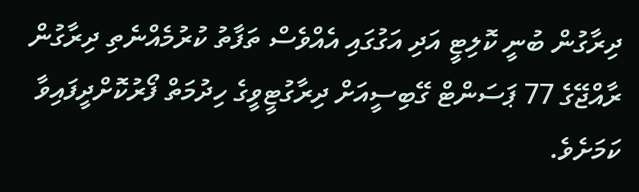ދިރާގުން ބުނީ ކޮލިޓީ އަދި އަގުގައި އެއްވެސް ތަފާތު ކުރުމެއްނެތި ދިރާގުން ރާއްޖޭގެ 77 ޕަސަންޓް ގޭބިސީއަށް ދިރާގުޓީވީގެ ހިދުމަތް ފޯރުކޮށްދީފައިވާ ކަމަށެވެ.